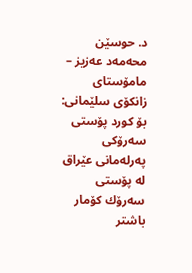د. حوسێن محه‌مه‌د عه‌زیز – مامۆستای زانكۆی سلێمانی: بۆ كورد پۆستی سه‌رۆكی په‌رله‌مانی عێراق له‌ پۆستی سه‌رۆك كۆمار باشتر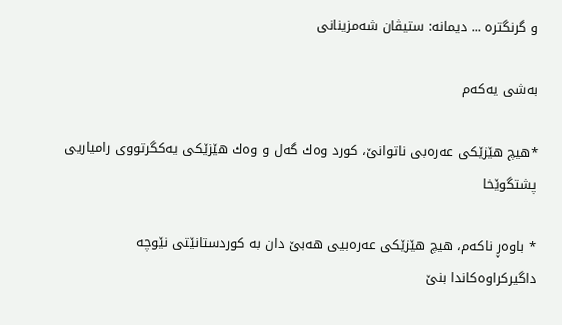و گرنگتره‌ ... دیمانه‌: ستیڤان شه‌مزینانی

به‌شی یه‌كه‌م

*هیچ هێزێكی عه‌ره‌بی ناتوانێ، كورد وه‌ك گه‌ل و وه‌ك هێزێكی یه‌كگرتووی رامیاریی پشتگوێخا

* باوه‌ڕ ناكه‌م، هیچ هێزێكی عه‌ره‌بیی هه‌بێ دان به‌ كوردستانێتی نێوچه‌ داگیركراوه‌كاندا بنێ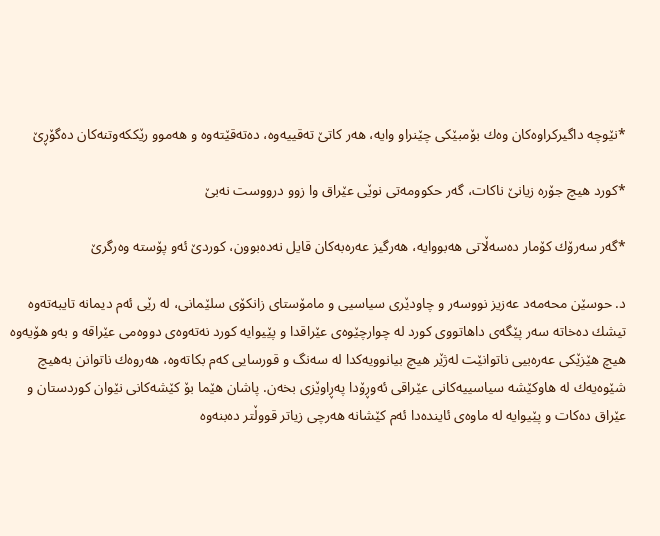*نێوچه‌ داگیركراوه‌كان وه‌ك بۆمبێكی چێنراو وایه‌، هه‌ر كاتێ ته‌قییه‌وه‌، ده‌ته‌قێته‌وه‌ و هه‌موو رێككه‌وتنه‌كان ده‌گۆڕێ

*كورد هیچ جۆره‌ زیانێ ناكات، گه‌ر حكوومه‌تی نوێی عێراق وا زوو درووست نه‌بێ

*گه‌ر سه‌رۆك كۆمار ده‌سه‌ڵاتی هه‌بووایه‌، هه‌رگیز عه‌ره‌به‌كان قایل نه‌ده‌بوون، كوردێ ئه‌و پۆسته‌ وه‌رگرێ

د. حوسێن محه‌مه‌د عه‌زیز نووسه‌ر و چاودێری سیاسیی و مامۆستای زانكۆی سلێمانی، له‌ رێی ئه‌م دیمانه‌ تایبه‌ته‌وه‌ تیشك ده‌خاته‌ سه‌ر پێگه‌ی داهاتووی كورد له‌ چوارچێوه‌ی عێراقدا و پێیوایه‌ كورد نه‌ته‌وه‌ی دووه‌می عێراقه‌ و به‌و هۆیه‌وه‌ هیچ هێزێكی عه‌ره‌بیی ناتوانێت له‌ژێر هیچ بیانوویه‌كدا له‌ سه‌نگ و قورسایی كه‌م بكاته‌وه‌، هه‌روه‌ك ناتوانن به‌هیچ شێوه‌یه‌ك له‌ هاوكێشه‌ سیاسییه‌كانی عێراقی ئه‌وڕۆدا په‌ڕاوێزی بخه‌ن. پاشان هێما بۆ كێشه‌كانی نێوان كوردستان و عێراق ده‌كات و پێیوایه‌ له‌ ماوه‌ی ئاینده‌دا ئه‌م كێشانه‌ هه‌رچی زیاتر قووڵتر ده‌بنه‌وه‌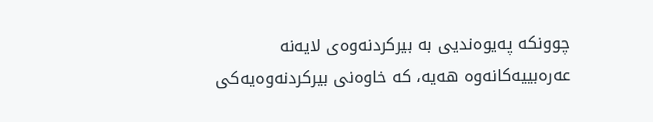چوونكه‌ په‌یوه‌ندیی به‌ بیركردنه‌وه‌ی لایه‌نه‌ عه‌ره‌بییه‌كانه‌وه‌ هه‌یه‌، كه‌ خاوه‌نی بیركردنه‌وه‌یه‌كی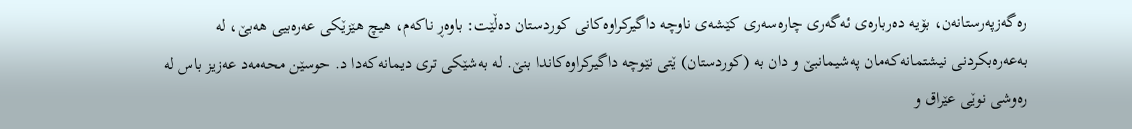ره‌گه‌زپه‌رستانه‌ن، بۆیه‌ ده‌رباره‌ی ئه‌گه‌ری چاره‌سه‌ری كێشه‌ی ناوچه‌ داگیركراوه‌كانی كوردستان ده‌ڵێت: باوه‌ڕ ناكه‌م، هیچ هێزێكی عه‌ره‌بیی هه‌بێ، له‌ به‌عه‌ره‌بكردنی نیشتمانه‌كه‌مان په‌شیمانبێ و دان به‌ (كوردستان) ێتی نێوچه‌ داگیركراوه‌كاندا بنێ. له‌ به‌شێكی تری دیمانه‌كه‌دا د. حوسێن محه‌مه‌د عه‌زیز باس له‌ ره‌وشی نوێی عێراق و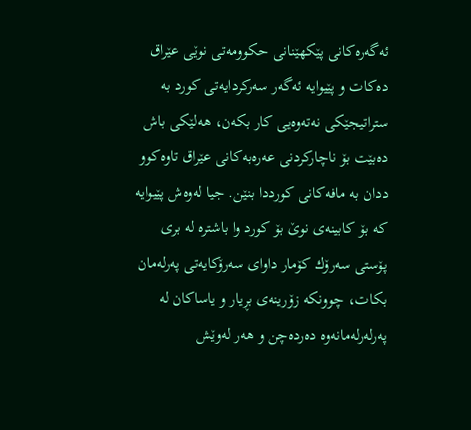ئه‌گه‌ره‌كانی پێكهێنانی حكوومه‌تی نوێی عێراق ده‌كات و پێیوایه‌ ئه‌گه‌ر سه‌ركردایه‌تی كورد به‌ ستراتیجێكی نه‌ته‌وه‌یی كار بكه‌ن، هه‌لێكی باش ده‌بێت بۆ ناچاركردنی عه‌ره‌به‌كانی عێراق تاوه‌كوو ددان به‌ مافه‌كانی كورددا بنێن. جیا له‌وه‌ش پێیوایه‌ كه‌ بۆ كابینه‌ی نوێ بۆ كورد وا باشتره‌ له‌ بری پۆستی سه‌رۆك كۆمار داوای سه‌رۆكایه‌تی په‌رله‌مان بكات، چوونكه‌ زۆرینه‌ی بڕیار و یاساكان له‌ په‌رله‌رله‌مانه‌وه‌ ده‌رده‌چن و هه‌ر له‌وێش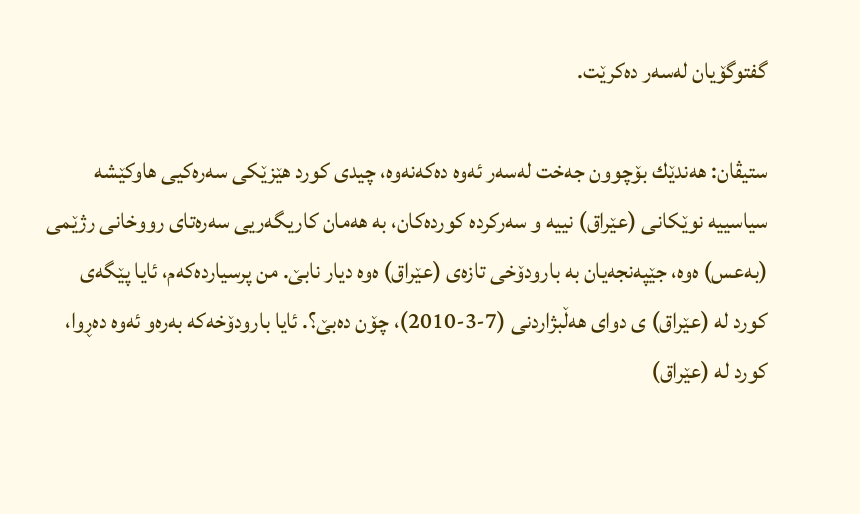گفتوگۆیان له‌سه‌ر ده‌كرێت.

ستیڤان: هه‌ندێك بۆچوون جه‌خت له‌سه‌ر ئه‌وه‌ ده‌كه‌نه‌وه‌، چیدی كورد هێزێكی سه‌ره‌كیی هاوكێشه‌ سیاسییه‌ نوێكانی (عێراق) نییه‌ و سه‌ركرده‌ كورده‌كان، به‌ هه‌مان كاریگه‌ریی سه‌ره‌تای رووخانی رژێمی (به‌عس) ه‌وه‌، جێپه‌نجه‌یان به‌ بارودۆخی تازه‌ی (عێراق) ه‌وه‌ دیار نابێ. من پرسیارده‌كه‌م، ئایا پێگه‌ی كورد له‌ (عێراق) ی دوای هه‌ڵبژاردنی (7-3-2010)، چۆن ده‌بێ؟. ئایا بارودۆخه‌كه‌ به‌ره‌و ئه‌وه‌ ده‌ڕوا، كورد له‌ (عێراق)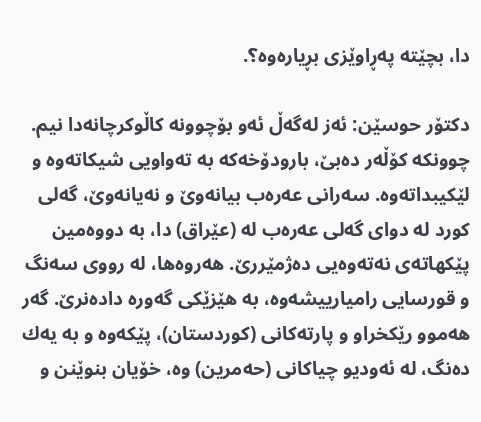دا، بچێته‌ په‌ڕاوێزی بڕیاره‌وه‌؟.

دكتۆر حوسێن: ئه‌ز له‌گه‌ڵ ئه‌و بۆچوونه‌ كاڵوكرچانه‌دا نیم. چوونكه‌ كۆڵه‌ر ده‌بێ، بارودۆخه‌كه‌ به‌ ته‌واویی شیكاته‌وه‌ و لێكیبداته‌وه‌. سه‌رانی عه‌ره‌ب بیانه‌وێ و نه‌یانه‌وێ، گه‌لی كورد له‌ دوای گه‌لی عه‌ره‌ب له‌ (عێراق) دا، به‌ دووه‌مین پێكهاته‌ی نه‌ته‌وه‌یی ده‌ژمێررێ. هه‌روه‌ها، له‌ رووی سه‌نگ و قورسایی رامیارییشه‌وه‌، به‌ هێزێكی گه‌وره‌ داده‌نرێ. گه‌ر هه‌موو رێكخراو و پارته‌كانی (كوردستان)، پێكه‌وه‌ و به‌ یه‌ك ده‌نگ، له‌ ئه‌ودیو چیاكانی (حه‌مرین) وه‌، خۆیان بنوێنن و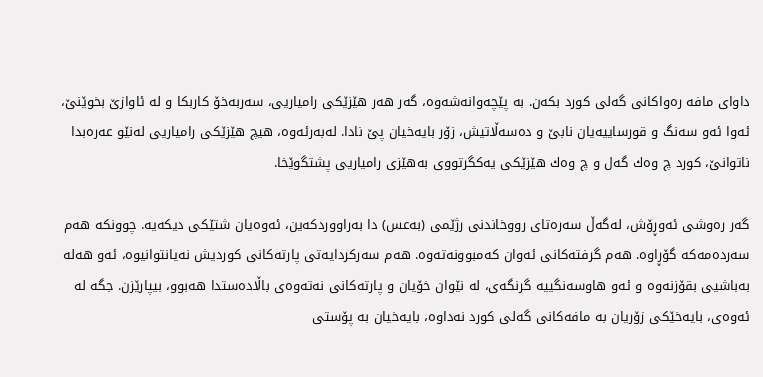داوای مافه‌ ره‌واكانی گه‌لی كورد بكه‌ن. به‌ پێچه‌وانه‌شه‌وه‌، گه‌ر هه‌ر هێزێكی رامیاریی، سه‌ربه‌خۆ كاربكا و له‌ ئاوازێ بخوێنێ، ئه‌وا ئه‌و سه‌نگ و قورساییه‌یان نابێ و ده‌سه‌ڵاتیش، زۆر بایه‌خیان پێ نادا. له‌به‌رئه‌وه‌، هیچ هێزێكی رامیاریی له‌نێو عه‌ره‌بدا ناتوانێ، كورد چ وه‌ك گه‌ل و چ وه‌ك هێزێكی یه‌كگرتووی به‌هێزی رامیاریی پشتگوێخا.

گه‌ر ره‌وشی ئه‌وڕۆش، له‌گه‌ڵ سه‌ره‌تای رووخاندنی رژێمی (به‌عس) دا به‌راووردكه‌ین، ئه‌وه‌یان شتێكی دیكه‌یه‌. چوونكه‌ هه‌م سه‌رده‌مه‌كه‌ گۆڕاوه‌. هه‌م گرفته‌كانی ئه‌وان كه‌مبوونه‌ته‌وه‌. هه‌م سه‌ركردایه‌تی پارته‌كانی كوردیش نه‌یانتوانیوه‌، ئه‌و هه‌له‌ به‌باشیی بقۆزنه‌وه‌ و ئه‌و هاوسه‌نگییه‌ گرنگه‌ی، له‌ نێوان خۆیان و پارته‌كانی نه‌ته‌وه‌ی باڵاده‌ستدا هه‌بوو، بیپارێزن. جگه‌ له‌ ئه‌وه‌ی، بایه‌خێكی زۆریان به‌ مافه‌كانی گه‌لی كورد نه‌داوه‌، بایه‌خیان به‌ پۆستی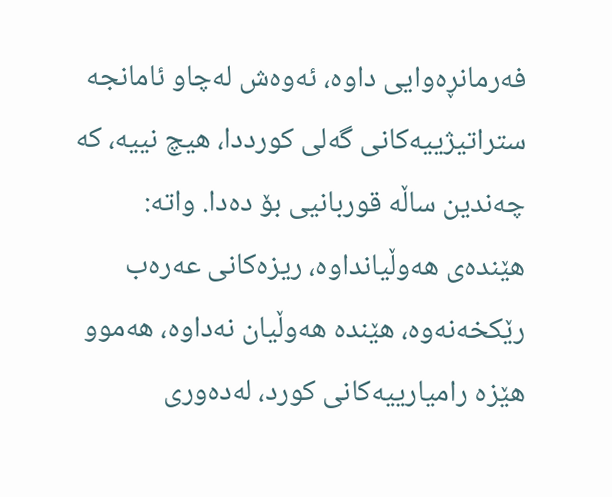فه‌رمانڕه‌وایی داوه‌، ئه‌وه‌ش له‌چاو ئامانجه‌ ستراتیژییه‌كانی گه‌لی كورددا، هیچ نییه‌، كه‌ چه‌ندین ساڵه‌ قوربانیی بۆ ده‌دا. واته‌: هێنده‌ی هه‌وڵیانداوه‌، ریزه‌كانی عه‌ره‌ب رێكخه‌نه‌وه‌، هێنده‌ هه‌وڵیان نه‌داوه‌، هه‌موو هێزه‌ رامیارییه‌كانی كورد، له‌ده‌وری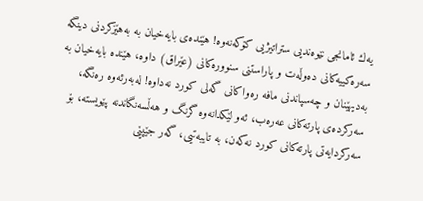یه‌ك ئامانجی نێوه‌ندیی ستراتیژیی كۆكه‌نه‌وه‌! هێنده‌ی بایه‌خیان به‌ به‌هێزكردنی دینگه‌ سه‌ره‌كییه‌كانی ده‌وڵه‌ت و پاراستنی سنووره‌كانی (عێراق) داوه‌، هێنده‌ بایه‌خیان به‌ به‌دیهێنان و چه‌سپاندنی مافه‌ ره‌واكانی گه‌لی كورد نه‌داوه‌! له‌به‌رئه‌وه‌ ره‌نگه‌، سه‌ركرده‌ی پارته‌كانی عه‌ره‌ب، ئه‌و لێكدانه‌وه‌ گرنگ و هه‌ڵسه‌نگاندنه‌ پێویسته‌، بۆ سه‌ركردایه‌تی پارته‌كانی كورد نه‌كه‌ن، به‌ تایبه‌تیی، گه‌ر جێپێی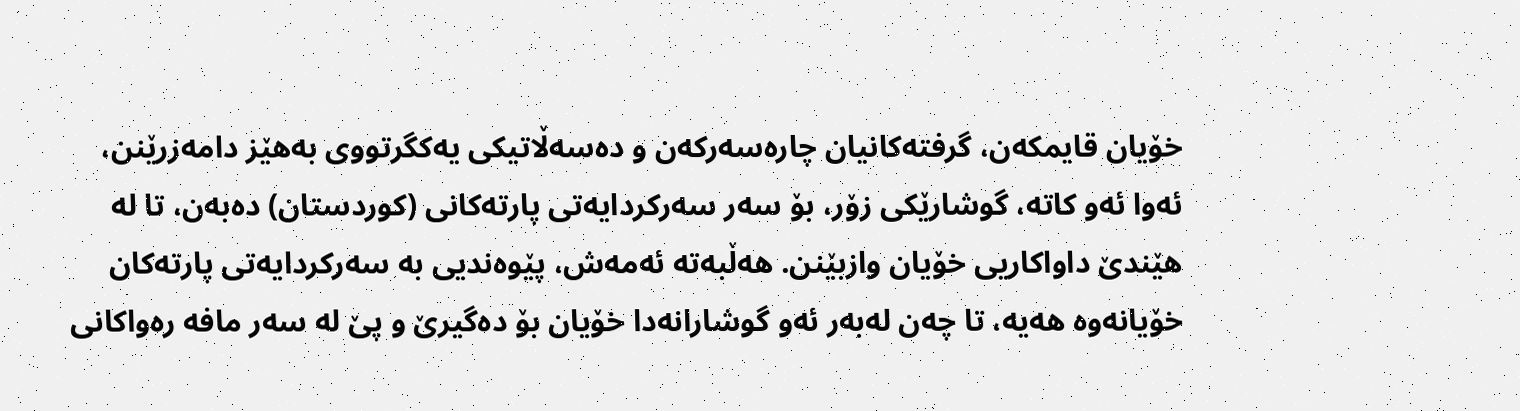خۆیان قایمكه‌ن، گرفته‌كانیان چاره‌سه‌ركه‌ن و ده‌سه‌ڵاتیكی یه‌كگرتووی به‌هێز دامه‌زرێنن، ئه‌وا ئه‌و كاته‌، گوشارێكی زۆر، بۆ سه‌ر سه‌ركردایه‌تی پارته‌كانی (كوردستان) ده‌به‌ن، تا له‌ هێندێ داواكاریی خۆیان وازبێنن. هه‌ڵبه‌ته‌ ئه‌مه‌ش، پێوه‌ندیی به‌ سه‌ركردایه‌تی پارته‌كان خۆیانه‌وه‌ هه‌یه‌، تا چه‌ن له‌به‌ر ئه‌و گوشارانه‌دا خۆیان بۆ ده‌گیرێ و پێ له‌ سه‌ر مافه‌ ره‌واكانی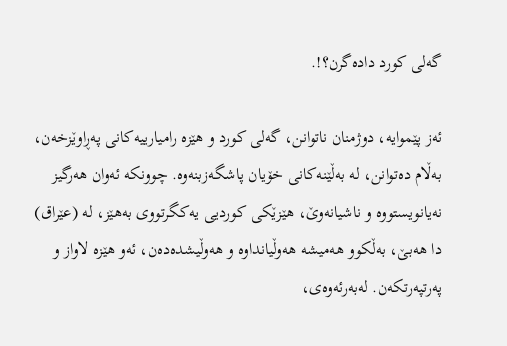گه‌لی كورد داده‌گرن؟!.

ئه‌ز پێموایه‌، دوژمنان ناتوانن، گه‌لی كورد و هێزه‌ رامیارییه‌كانی په‌ڕاوێزخه‌ن، به‌ڵام ده‌توانن، له‌ به‌ڵێنه‌كانی خۆیان پاشگه‌زبنه‌وه‌. چوونكه‌ ئه‌وان هه‌رگیز نه‌یانویستووه‌ و ناشیانه‌وێ، هێزێكی كوردیی یه‌كگرتووی به‌هێز، له‌ (عێراق) دا هه‌بێ، به‌ڵكوو هه‌میشه‌ هه‌وڵیانداوه‌ و هه‌وڵیشده‌ده‌ن، ئه‌و هێزه‌ لاواز و په‌رتپه‌رتكه‌ن. له‌به‌رئه‌وه‌ی،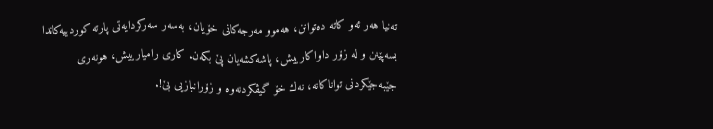ته‌نیا هه‌ر ئه‌و كاته‌ ده‌توانن، هه‌موو مه‌رجه‌كانی خۆیان، به‌سه‌ر سه‌ركردایه‌تی پارته‌ كوردییه‌كاندا بسه‌پێنن و له‌ زۆر داواكارییش، پاشه‌كشه‌یان پێ بكه‌ن. كاری رامیارییش، هونه‌ری جێبه‌جێكردنی تواناكانه‌، نه‌ك خۆ گیڤكردنه‌وه‌ و زۆرانبازیی بێ!.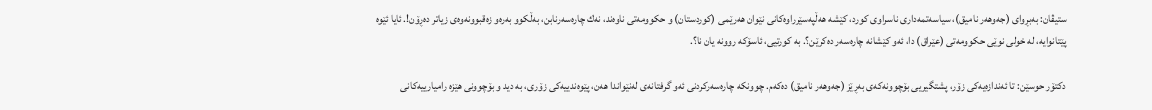ستیڤان: به‌بڕوای (جه‌وهه‌ر نامیق)، سیاسه‌تمه‌داری ناسراوی كورد، كێشه‌ هه‌ڵپه‌سێرراوه‌كانی نێوان هه‌رێمی (كوردستان) و حكوومه‌تی ناوه‌ند، نه‌ك چاره‌سه‌رنابن، به‌ڵكوو به‌ره‌و زه‌قبوونه‌وه‌ی زیاتر ده‌ڕۆن!. ئایا ئێوه‌ پێتانوایه‌، له‌ خولی نوێی حكوومه‌تی (عێراق) دا، ئه‌و كێشانه‌ چاره‌سه‌ر ده‌كرێن؟. به‌ كورتیی، ئاسۆكه‌ روونه‌ یان نا؟.

دكتۆر حوسێن: تا ئه‌ندازه‌یه‌كی زۆر، پشتگیریی بۆچوونه‌كه‌ی به‌ڕێز (جه‌وهه‌ر نامیق) ده‌كه‌م. چوونكه‌ چاره‌سه‌ركردنی ئه‌و گرفتانه‌ی له‌نێواندا هه‌ن، پێوه‌ندییه‌كی زۆری، به‌ دید و بۆچوونی هێزه‌ رامیارییه‌كانی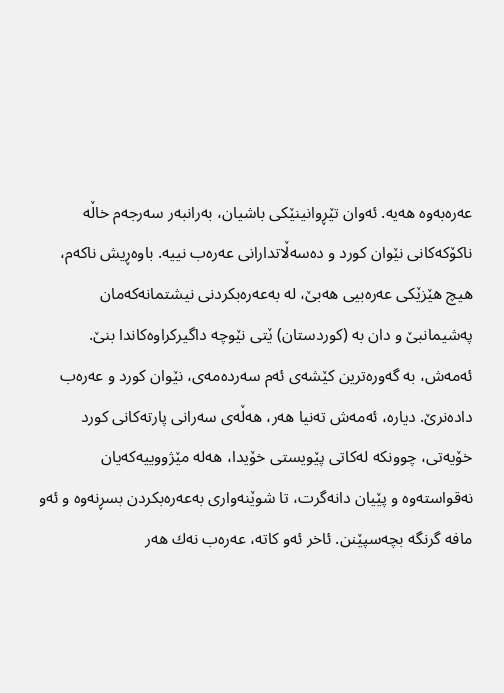عه‌ره‌به‌وه‌ هه‌یه‌. ئه‌وان تێڕوانینێكی باشیان، به‌رانبه‌ر سه‌رجه‌م خاڵه‌ ناكۆكه‌كانی نێوان كورد و ده‌سه‌ڵاتدارانی عه‌ره‌ب نییه‌. باوه‌ڕیش ناكه‌م، هیچ هێزێكی عه‌ره‌بیی هه‌بێ، له‌ به‌عه‌ره‌بكردنی نیشتمانه‌كه‌مان په‌شیمانبێ و دان به‌ (كوردستان) ێتی نێوچه‌ داگیركراوه‌كاندا بنێ. ئه‌مه‌ش، به‌ گه‌وره‌ترین كێشه‌ی ئه‌م سه‌رده‌مه‌ی، نێوان كورد و عه‌ره‌ب داده‌نرێ. دیاره‌، ئه‌مه‌ش ته‌نیا هه‌ر، هه‌ڵه‌ی سه‌رانی پارته‌كانی كورد خۆیه‌تی، چوونكه‌ له‌كاتی پێویستی خۆیدا، هه‌له‌ مێژووییه‌كه‌یان نه‌قواسته‌وه‌ و پێیان دانه‌گرت، تا شوێنه‌واری به‌عه‌ره‌بكردن بسڕنه‌وه‌ و ئه‌و مافه‌ گرنگه‌ بچه‌سپێنن. ئاخر ئه‌و كاته‌، عه‌ره‌ب نه‌ك هه‌ر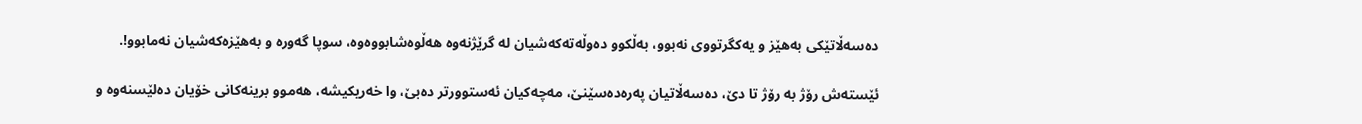ده‌سه‌ڵاتێكی به‌هێز و یه‌كگرتووی نه‌بوو، به‌ڵكوو ده‌وڵه‌ته‌كه‌شیان له‌ گرێژنه‌وه‌ هه‌ڵوه‌شابووه‌وه‌، سوپا گه‌وره‌ و به‌هێزه‌كه‌شیان نه‌مابوو!.

ئێسته‌ش رۆژ به‌ رۆژ تا دێ، ده‌سه‌ڵاتیان په‌ره‌ده‌سێنێ، مه‌چه‌كیان ئه‌ستوورتر ده‌بێ، وا خه‌ریكیشه‌، هه‌موو برینه‌كانی خۆیان ده‌لێسنه‌وه‌ و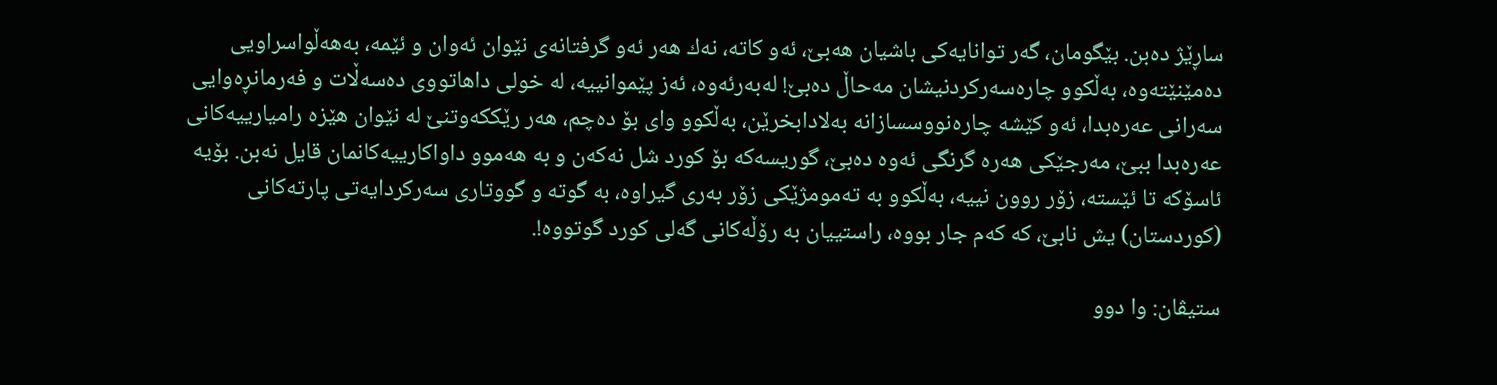ساڕێژ ده‌بن. بێگومان، گه‌ر توانایه‌كی باشیان هه‌بێ، ئه‌و كاته‌، نه‌ك هه‌ر ئه‌و گرفتانه‌ی نێوان ئه‌وان و ئێمه‌، به‌هه‌ڵواسراویی ده‌مێنێته‌وه‌، به‌ڵكوو چاره‌سه‌ركردنیشان مه‌حاڵ ده‌بێ! له‌به‌رئه‌وه‌، ئه‌ز پێموانییه‌، له‌ خولی داهاتووی ده‌سه‌ڵات و فه‌رمانڕه‌وایی سه‌رانی عه‌ره‌بدا، ئه‌و كێشه‌ چاره‌نووسسازانه‌ به‌لادابخرێن، به‌ڵكوو وای بۆ ده‌چم، هه‌ر رێككه‌وتنێ له‌ نێوان هێزه‌ رامیارییه‌كانی عه‌ره‌بدا ببێ، مه‌رجێكی هه‌ره‌ گرنگی ئه‌وه‌ ده‌بێ، گوریسه‌كه‌ بۆ كورد شل نه‌كه‌ن و به‌ هه‌موو داواكارییه‌كانمان قایل نه‌بن. بۆیه‌ ئاسۆكه‌ تا ئێسته‌، زۆر روون نییه‌، به‌ڵكوو به‌ ته‌مومژێكی زۆر به‌ری گیراوه‌، به‌ گوته‌ و گووتاری سه‌ركردایه‌تی پارته‌كانی (كوردستان) یش نابێ، كه‌ كه‌م جار بووه‌، راستییان به‌ رۆڵه‌كانی گه‌لی كورد گوتووه‌!.

ستیڤان: وا دوو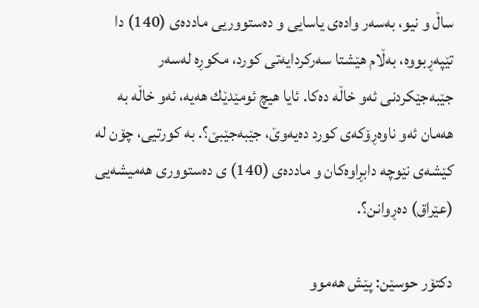ساڵ و نیو، به‌سه‌ر واده‌ی یاسایی و ده‌ستووریی مادده‌ی (140) دا تێپه‌ڕبووه‌، به‌ڵام هێشتا سه‌ركردایه‌تی كورد، مكوڕه‌ له‌سه‌ر جێبه‌جێكردنی ئه‌و خاڵه‌ ده‌كا. ئایا هیچ ئومێدێك هه‌یه‌، ئه‌و خاڵه‌ به‌ هه‌مان ئه‌و ناوه‌ڕۆكه‌ی كورد ده‌یه‌وێ، جێبه‌جێبێ؟. به‌ كورتیی، چۆن له‌ كێشه‌ی نێوچه‌ دابڕاوه‌كان و مادده‌ی (140) ی ده‌ستووری هه‌میشه‌یی (عێراق) ده‌ڕوانن؟.

دكتۆر حوسێن: پێش هه‌موو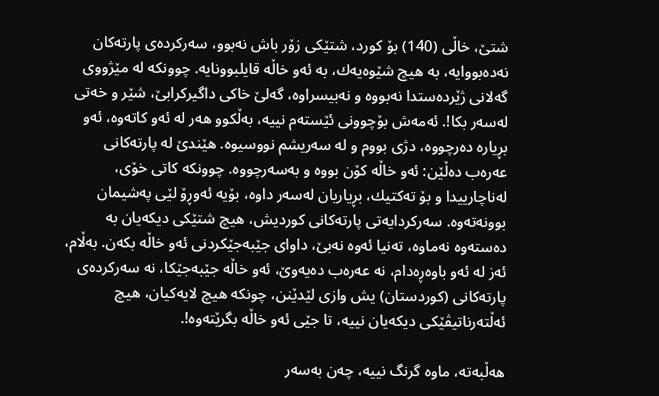شتێ، خاڵی (140) بۆ كورد، شتێكی زۆر باش نه‌بوو، سه‌ركرده‌ی پارته‌كان نه‌ده‌بووایه‌، به‌ هیچ شێوه‌یه‌ك، به‌ ئه‌و خاڵه‌ قایلبوونایه‌. چوونكه‌ له‌ مێژووی گه‌لانی ژێرده‌ستدا نه‌بووه‌ و نه‌بیسراوه‌، گه‌لێ خاكی داگیركرابێ، شێر و خه‌تی له‌سه‌ر بكا!. ئه‌مه‌ش بۆچوونی ئێسته‌م نییه‌، به‌ڵكوو هه‌ر له‌ ئه‌و كاته‌وه‌، ئه‌و بڕیاره‌ ده‌رچووه‌، دژی بووم و له‌ سه‌ریشم نووسیوه‌. هێندێ له‌ پارته‌كانی عه‌ره‌ب ده‌ڵێن: ئه‌و خاڵه‌ كۆن بووه‌ و به‌سه‌رچووه‌. چوونكه‌ كاتی خۆی، له‌ناچارییدا و بۆ ته‌كتیك، بڕیاریان له‌سه‌ر داوه‌، بۆیه‌ ئه‌وڕۆ لێی په‌شیمان بوونه‌ته‌وه‌. سه‌ركردایه‌تی پارته‌كانی كوردیش، هیچ شتێكی دیكه‌یان به‌ ده‌سته‌وه‌ نه‌ماوه‌، ته‌نیا ئه‌وه‌ نه‌بێ، داوای جێبه‌جێكردنی ئه‌و خاڵه‌ بكه‌ن. به‌ڵام، ئه‌ز له‌ ئه‌و باوه‌ڕه‌دام، نه‌ عه‌ره‌ب ده‌یه‌وێ، ئه‌و خاڵه‌ جێبه‌جێكا، نه‌ سه‌ركرده‌ی پارته‌كانی (كوردستان) یش وازی لێدێنن، چونكه‌ هیچ لایه‌كیان، هیچ ئه‌ڵته‌رناتیڤێكی دیكه‌یان نییه‌، تا جێی ئه‌و خاڵه‌ بگرێته‌وه‌!.

هه‌ڵبه‌ته‌، ماوه‌ گرنگ نییه‌، چه‌ن به‌سه‌ر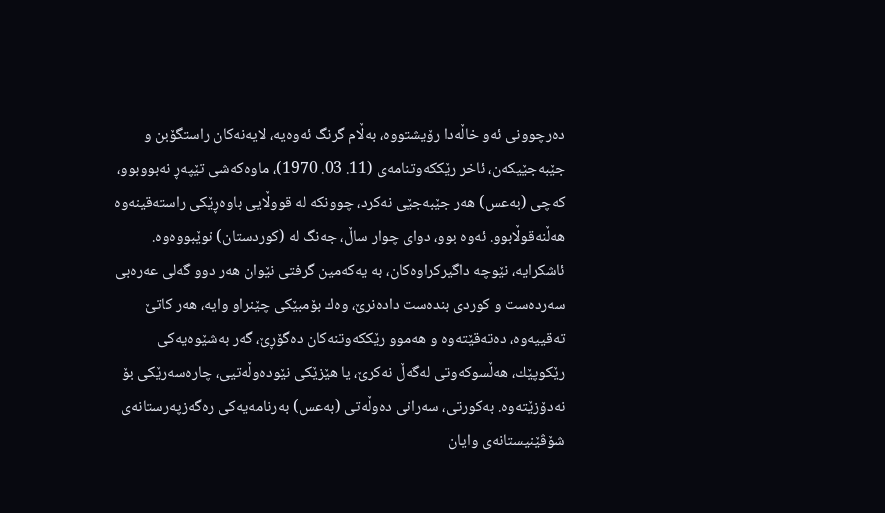ده‌رچوونی ئه‌و خاڵه‌دا رۆیشتووه‌، به‌ڵام گرنگ ئه‌وه‌یه‌، لایه‌نه‌كان راستگۆبن و جێبه‌جێیكه‌ن، ئاخر رێككه‌وتنامه‌ی (11. 03. 1970)، ماوه‌كه‌شی تێپه‌ڕ نه‌بووبوو، كه‌چی (به‌عس) هه‌ر جێبه‌جێی نه‌كرد، چوونكه‌ له‌ قووڵایی باوه‌ڕێكی راسته‌قینه‌وه‌ هه‌ڵنه‌قوڵابوو. ئه‌وه‌ بوو، دوای چوار ساڵ، جه‌نگ له‌ (كوردستان) نوێبووه‌وه‌. ئاشكرایه‌، نێوچه‌ داگیركراوه‌كان، به‌ یه‌كه‌مین گرفتی نێوان هه‌ر دوو گه‌لی عه‌ره‌بی سه‌رده‌ست و كوردی بنده‌ست داده‌نرێ، وه‌ك بۆمبێكی چێنراو وایه‌، هه‌ر كاتێ ته‌قییه‌وه‌، ده‌ته‌قێته‌وه‌ و هه‌موو رێككه‌وتنه‌كان ده‌گۆڕێ، گه‌ر به‌شێوه‌یه‌كی رێكوپێك، هه‌ڵسوكه‌وتی له‌گه‌ڵ نه‌كرێ، یا هێزێكی نێوده‌وڵه‌تیی، چاره‌سه‌رێكی بۆ نه‌دۆزێته‌وه‌. به‌كورتی، سه‌رانی ده‌وڵه‌تی (به‌عس) به‌رنامه‌یه‌كی ره‌گه‌زپه‌رستانه‌ی شۆڤێنیستانه‌ی وایان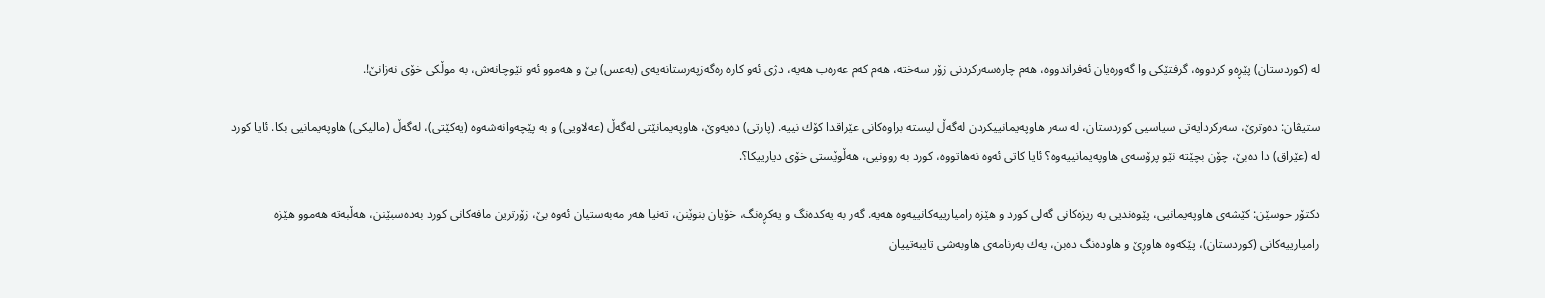له‌ (كوردستان) پێڕه‌و كردووه‌، گرفتێكی وا گه‌وره‌یان ئه‌فراندووه‌، هه‌م چاره‌سه‌ركردنی زۆر سه‌خته‌، هه‌م كه‌م عه‌ره‌ب هه‌یه‌، دژی ئه‌و كاره‌ ره‌گه‌زپه‌رستانه‌یه‌ی (به‌عس) بێ و هه‌موو ئه‌و نێوچانه‌ش، به‌ موڵكی خۆی نه‌زانێ!.

ستیڤان: ده‌وترێ، سه‌ركردایه‌تی سیاسیی كوردستان، له‌ سه‌ر هاوپه‌یمانییكردن له‌گه‌ڵ لیسته‌ براوه‌كانی عێراقدا كۆك نییه‌. (پارتی) ده‌یه‌وێ، هاوپه‌یمانێتی له‌گه‌ڵ (عه‌لاویی) و به‌ پێچه‌وانه‌شه‌وه‌ (یه‌كێتی)، له‌گه‌ڵ (مالیكی) هاوپه‌یمانیی بكا. ئایا كورد له‌ (عێراق) دا ده‌بێ، چۆن بچێته‌ نێو پرۆسه‌ی هاوپه‌یمانییه‌وه‌؟ ئایا كاتی ئه‌وه‌ نه‌هاتووه‌، كورد به‌ روونیی، هه‌ڵوێستی خۆی دیارییكا؟.

دكتۆر حوسێن: كێشه‌ی هاوپه‌یمانیی، پێوه‌ندیی به‌ ریزه‌كانی گه‌لی كورد و هێزه‌ رامیارییه‌كانییه‌وه‌ هه‌یه‌. گه‌ر به‌ یه‌كده‌نگ و یه‌كڕه‌نگ، خۆیان بنوێنن، ته‌نیا هه‌ر مه‌به‌ستیان ئه‌وه‌ بێ، زۆرترین مافه‌كانی كورد به‌ده‌سبێنن، هه‌ڵبه‌ته‌ هه‌موو هێزه‌ رامیارییه‌كانی (كوردستان)، پێكه‌وه‌ هاوڕێ و هاوده‌نگ ده‌بن، یه‌ك به‌رنامه‌ی هاوبه‌شی تایبه‌تییان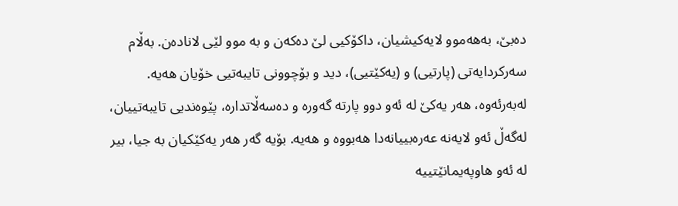ده‌بێ، به‌هه‌موو لایه‌كیشیان، داكۆكیی لێ ده‌كه‌ن و به‌ موو لێی لاناده‌ن. به‌ڵام سه‌ركردایه‌تی (پارتیی) و (یه‌كێتیی)، دید و بۆچوونی تایبه‌تیی خۆیان هه‌یه‌. له‌به‌رئه‌وه‌، هه‌ر یه‌كێ له‌ ئه‌و دوو پارته‌ گه‌وره‌ و ده‌سه‌ڵاتداره‌، پێوه‌ندیی تایبه‌تییان، له‌گه‌ڵ ئه‌و لایه‌نه‌ عه‌ره‌بییانه‌دا هه‌بووه‌ و هه‌یه‌. بۆیه‌ گه‌ر هه‌ر یه‌كێكیان به‌ جیا، بیر له‌ ئه‌و هاوپه‌یمانێتییه‌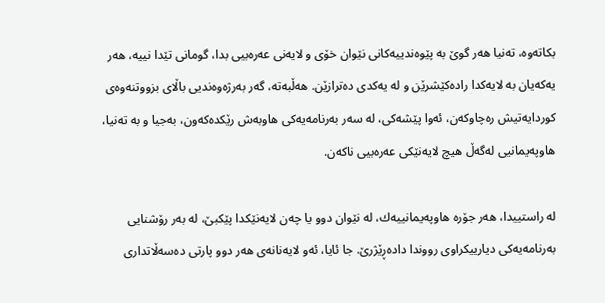بكاته‌وه‌، ته‌نیا هه‌ر گوێ به‌ پێوه‌ندییه‌كانی نێوان خۆی و لایه‌نی عه‌ره‌بیی بدا، گومانی تێدا نییه‌، هه‌ر یه‌كه‌یان به‌ لایه‌كدا راده‌كێشرێن و له‌ یه‌كدی ده‌ترازێن. هه‌ڵبه‌ته‌، گه‌ر به‌رژه‌وه‌ندیی باڵای بزووتنه‌وه‌ی كوردایه‌تیش ره‌چاوكه‌ن، ئه‌وا پێشه‌كی، له‌ سه‌ر به‌رنامه‌یه‌كی هاوبه‌ش رێكده‌كه‌ون، به‌جیا و به‌ ته‌نیا، هاوپه‌یمانیی له‌گه‌ڵ هیچ لایه‌نێكی عه‌ره‌بیی ناكه‌ن.

له‌ راستییدا، هه‌ر جۆره‌ هاوپه‌یمانییه‌ك، له‌ نێوان دوو یا چه‌ن لایه‌نێكدا پێكبێ، له‌ به‌ر رۆشنایی به‌رنامه‌یه‌كی دیارییكراوی رووندا داده‌ڕێژرێ. جا ئایا، ئه‌و لایه‌نانه‌ی هه‌ر دوو پارتی ده‌سه‌ڵاتداری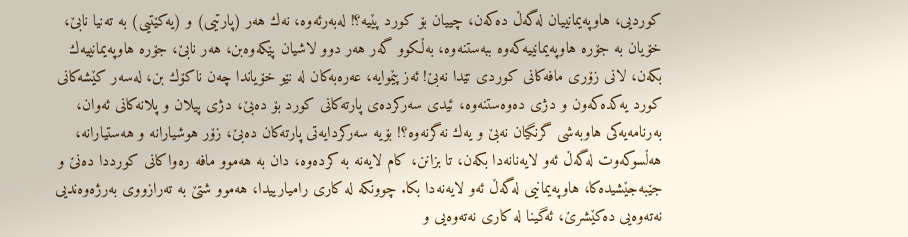كوردیی، هاوپه‌یمانییان له‌گه‌ڵ ده‌كه‌ن، چییان بۆ كورد پێیه‌؟! له‌به‌رئه‌وه‌، نه‌ك هه‌ر (پارتیی) و (یه‌كێتیی) به‌ ته‌نیا نابێ، خۆیان به‌ جۆره‌ هاوپه‌یمانییه‌كه‌وه‌ ببه‌ستنه‌وه‌، به‌ڵكوو گه‌ر هه‌ر دوو لاشیان پێكه‌وه‌بن، هه‌ر نابێ، جۆره‌ هاوپه‌یمانییه‌ك بكه‌ن، لانی زۆری مافه‌كانی كوردی تێدا نه‌بێ! ئه‌ز پێموایه‌، عه‌ره‌به‌كان له‌ نێو خۆیاندا چه‌ن ناكۆك بن، له‌سه‌ر كێشه‌كانی كورد یه‌كده‌كه‌ون و دژی ده‌وه‌ستنه‌وه‌، ئیدی سه‌ركرده‌ی پارته‌كانی كورد بۆ ده‌بێ، دژی پیلان و پلانه‌كانی ئه‌وان، به‌رنامه‌یه‌كی هاوبه‌شی گرنگیان نه‌بێ و یه‌ك نه‌گرنه‌وه‌؟! بۆیه‌ سه‌ركردایه‌تی پارته‌كان ده‌بێ، زۆر هوشیارانه‌ و هه‌ستیارانه‌، هه‌ڵسوكه‌وت له‌گه‌ڵ ئه‌و لایه‌نانه‌دا بكه‌ن، تا بزانن، كام لایه‌نه‌ به‌ كرده‌وه‌، دان به‌ هه‌موو مافه‌ ره‌واكانی كورددا ده‌نێ و جێبه‌جێشیده‌كا، هاوپه‌یمانیی له‌گه‌ڵ ئه‌و لایه‌نه‌دا بكا. چوونكه‌ له‌ كاری رامیارییدا، هه‌موو شتێ به‌ ته‌رازووی به‌رژه‌وه‌ندیی نه‌ته‌وه‌یی ده‌كێشرێ، ئه‌گینا له‌ كاری نه‌ته‌وه‌یی و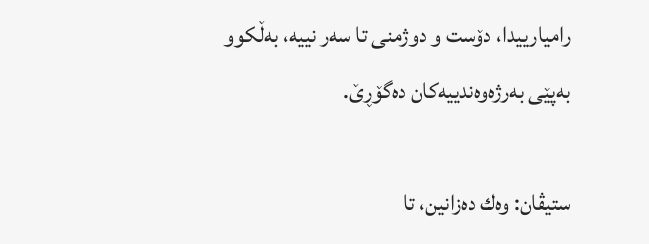رامیارییدا، دۆست و دوژمنی تا سه‌ر نییه‌، به‌ڵكوو به‌پێی به‌رژه‌وه‌ندییه‌كان ده‌گۆڕێ.

ستیڤان: وه‌ك ده‌زانین، تا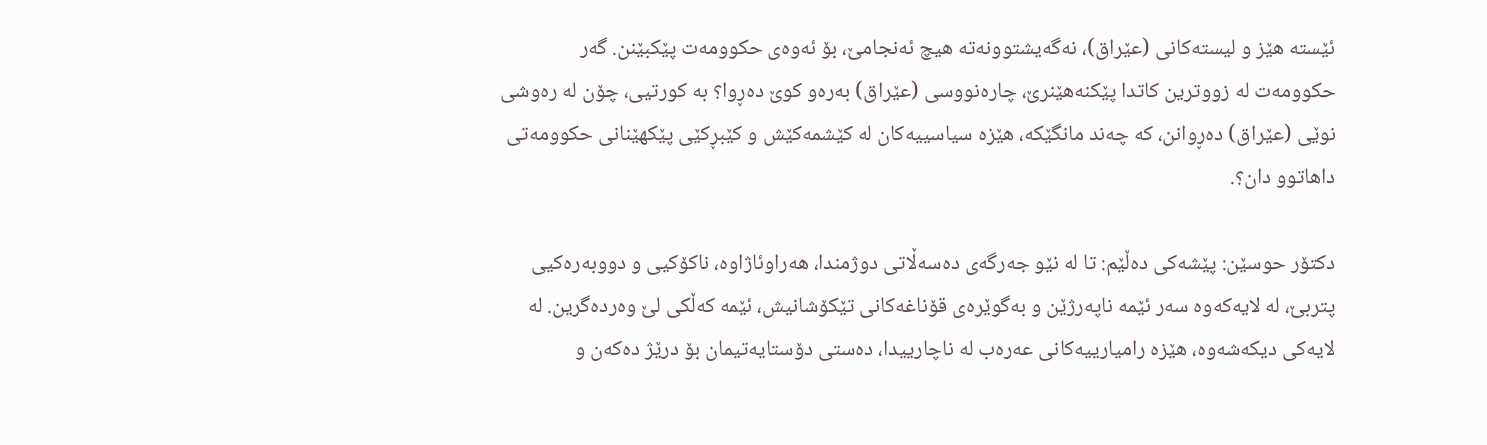ئێسته‌ هێز و لیسته‌كانی (عێراق)، نه‌گه‌یشتوونه‌ته‌ هیچ ئه‌نجامێ، بۆ ئه‌وه‌ی حكوومه‌ت پێكبێنن. گه‌ر حكوومه‌ت له‌ زووترین كاتدا پێكنه‌هێنرێ، چاره‌نووسی (عێراق) به‌ره‌و كوێ ده‌ڕوا؟ به‌ كورتیی، چۆن له‌ ره‌وشی نوێی (عێراق) ده‌ڕوانن، كه‌ چه‌ند مانگێكه‌، هێزه‌ سیاسییه‌كان له‌ كێشمه‌كێش و كێبڕكێی پێكهێنانی حكوومه‌تی داهاتوو دان؟.

دكتۆر حوسێن: پێشه‌كی ده‌ڵێم: تا له‌ نێو جه‌رگه‌ی ده‌سه‌ڵاتی دوژمندا، هه‌راوئاژاوه‌، ناكۆكیی و دووبه‌ره‌كیی پتربێ، له‌ لایه‌كه‌وه‌ سه‌ر ئێمه‌ ناپه‌رژێن و به‌گوێره‌ی قۆناغه‌كانی تێكۆشانیش، ئێمه‌ كه‌ڵكی لێ وه‌رده‌گرین. له‌ لایه‌كی دیكه‌شه‌وه‌، هێزه‌ رامیارییه‌كانی عه‌ره‌ب له‌ ناچارییدا، ده‌ستی دۆستایه‌تیمان بۆ درێژ ده‌كه‌ن و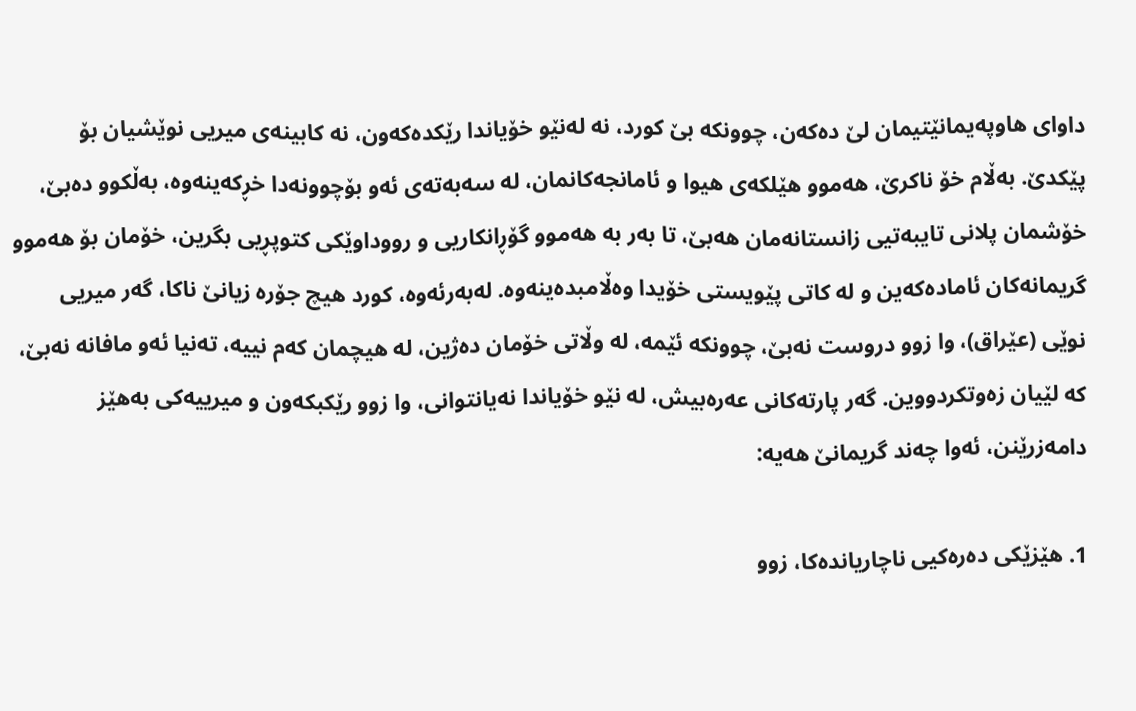داوای هاوپه‌یمانێتیمان لێ ده‌كه‌ن، چوونكه‌ بێ كورد، نه‌ له‌نێو خۆیاندا رێكده‌كه‌ون، نه‌ كابینه‌ی میریی نوێشیان بۆ پێكدێ. به‌ڵام خۆ ناكرێ، هه‌موو هێلكه‌ی هیوا و ئامانجه‌كانمان، له‌ سه‌به‌ته‌ی ئه‌و بۆچوونه‌دا خڕكه‌ینه‌وه‌، به‌ڵكوو ده‌بێ، خۆشمان پلانی تایبه‌تیی زانستانه‌مان هه‌بێ، تا به‌ر به‌ هه‌موو گۆڕانكاریی و رووداوێكی كتوپڕیی بگرین، خۆمان بۆ هه‌موو گریمانه‌كان ئاماده‌كه‌ین و له‌ كاتی پێویستی خۆیدا وه‌ڵامبده‌ینه‌وه‌. له‌به‌رئه‌وه‌، كورد هیچ جۆره‌ زیانێ ناكا، گه‌ر میریی نوێی (عێراق)، وا زوو دروست نه‌بێ، چوونكه‌ ئێمه‌، له‌ وڵاتی خۆمان ده‌ژین، له‌ هیچمان كه‌م نییه‌، ته‌نیا ئه‌و مافانه‌ نه‌بێ، كه‌ لێیان زه‌وتكردووین. گه‌ر پارته‌كانی عه‌ره‌بیش، له‌ نێو خۆیاندا نه‌یانتوانی، وا زوو رێكبكه‌ون و میرییه‌كی به‌هێز دامه‌زرێنن، ئه‌وا چه‌ند گریمانێ هه‌یه‌:

1. هێزێكی ده‌ره‌كیی ناچاریانده‌كا، زوو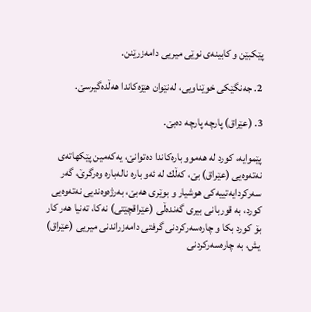پێكبێن و كابینه‌ی نوێی میریی دامه‌زرێنن.

2. جه‌نگێكی خوێناویی، له‌نێوان هێزه‌كاندا هه‌ڵده‌گیرسێ.

3. (عێراق) پارچه‌ پارچه‌ ده‌بێ.

پێموایه‌، كورد له‌ هه‌موو باره‌كاندا ده‌توانێ، یه‌كه‌مین پێكهاته‌ی نه‌ته‌وه‌یی (عێراق) بێ، كه‌ڵك له‌ ئه‌و باره‌ ناله‌باره‌ وه‌رگرێ، گه‌ر سه‌ركردایه‌تییه‌كی هوشیار و بوێری هه‌بێ، به‌رژه‌وه‌ندیی نه‌ته‌وه‌یی كورد، به‌ قوربانی بیری گه‌نده‌ڵی (عێراقچێتی) نه‌كا، ته‌نیا هه‌ر كار بۆ كورد بكا و چاره‌سه‌ركردنی گرفتی دامه‌زراندنی میریی (عێراق) یش، به‌ چاره‌سه‌ركردنی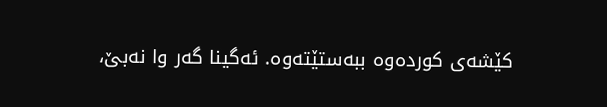كێشه‌ی كورده‌وه‌ ببه‌ستێته‌وه‌. ئه‌گینا گه‌ر وا نه‌بێ،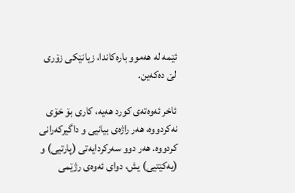ئێمه‌ له‌ هه‌موو باره‌كاندا، زیانێكی زۆری لێ ده‌كه‌ین.

ئاخر ئه‌وه‌ته‌ی كورد هه‌یه‌، كاری بۆ خۆی نه‌كردووه‌، هه‌ر راژه‌ی بیانیی و داگیركه‌رانی كردووه‌. هه‌ر دوو سه‌ركردایه‌تی (پارتیی) و (یه‌كێتیی) یش، دوای ئه‌وه‌ی رژێمی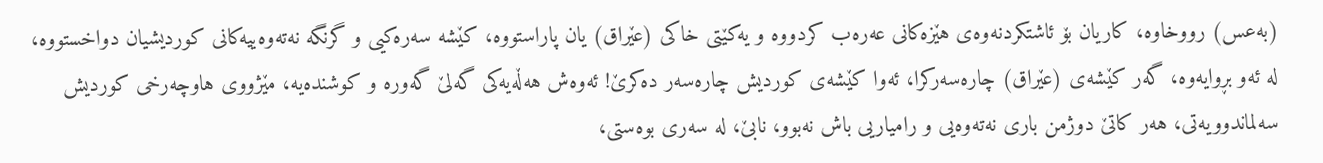(به‌عس) رووخاوه‌، كاریان بۆ ئاشتكردنه‌وه‌ی هێزه‌كانی عه‌ره‌ب كردووه‌ و یه‌كێتی خاكی (عێراق) یان پاراستووه‌، كێشه‌ سه‌ره‌كیی و گرنگه‌ نه‌ته‌وه‌ییه‌كانی كوردیشیان دواخستووه‌، له‌ ئه‌و بڕوایه‌وه‌، گه‌ر كێشه‌ی (عێراق) چاره‌سه‌ركرا، ئه‌وا كێشه‌ی كوردیش چاره‌سه‌ر ده‌كرێ! ئه‌وه‌ش هه‌ڵه‌یه‌كی گه‌لێ گه‌وره‌ و كوشنده‌یه‌، مێژووی هاوچه‌رخی كوردیش سه‌لماندوویه‌تی، هه‌ر كاتێ دوژمن باری نه‌ته‌وه‌یی و رامیاریی باش نه‌بوو، نابێ، له‌ سه‌ری بوه‌ستی،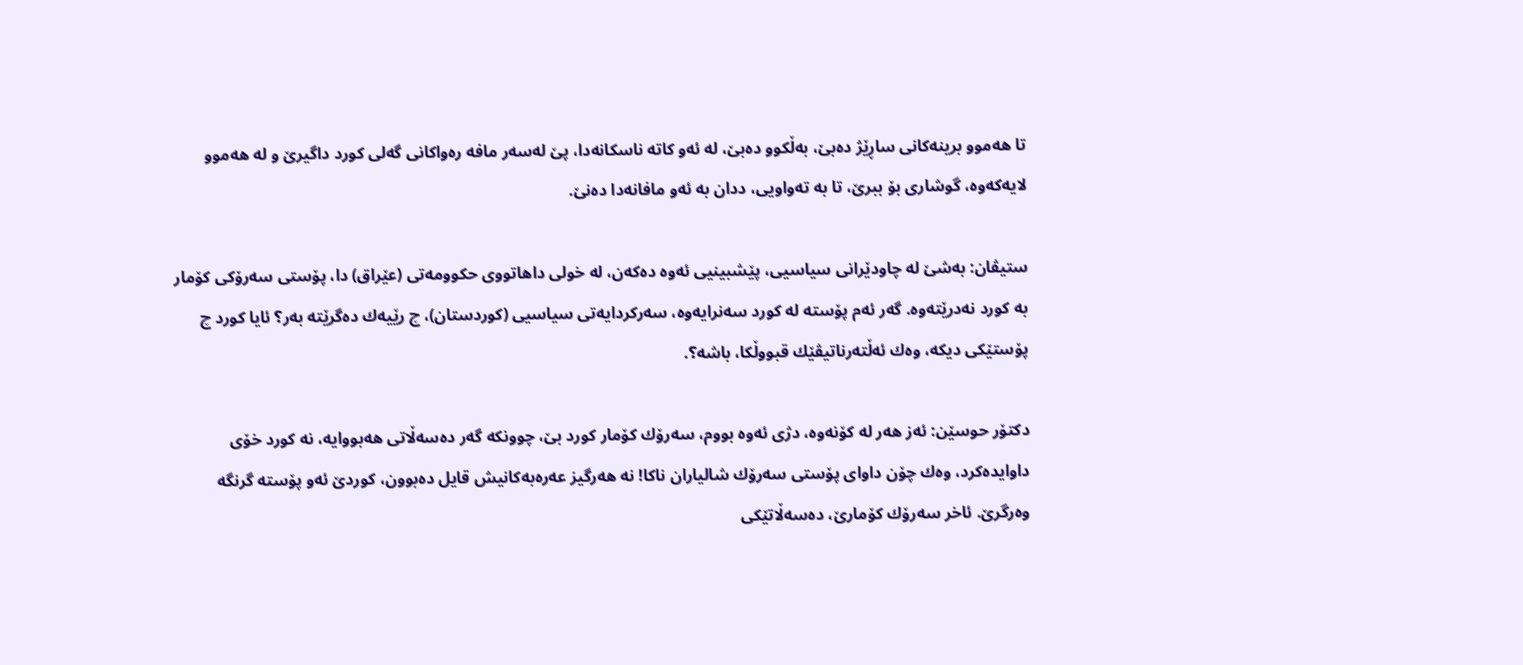تا هه‌موو برینه‌كانی ساڕێژ ده‌بێ، به‌ڵكوو ده‌بێ، له‌ ئه‌و كاته‌ ناسكانه‌دا، پێ له‌سه‌ر مافه‌ ره‌واكانی گه‌لی كورد داگیرێ و له‌ هه‌موو لایه‌كه‌وه‌، گوشاری بۆ ببرێ، تا به‌ ته‌واویی، ددان به‌ ئه‌و مافانه‌دا ده‌نێ.

ستیڤان: به‌شێ له‌ چاودێرانی سیاسیی، پێشبینیی ئه‌وه‌ ده‌كه‌ن، له‌ خولی داهاتووی حكوومه‌تی (عێراق) دا، پۆستی سه‌رۆكی كۆمار به‌ كورد نه‌درێته‌وه‌. گه‌ر ئه‌م پۆسته‌ له‌ كورد سه‌نرایه‌وه‌، سه‌ركردایه‌تی سیاسیی (كوردستان)، چ رێیه‌ك ده‌گرێته‌ به‌ر؟ ئایا كورد چ پۆستێكی دیكه‌، وه‌ك ئه‌ڵته‌رناتیڤێك قبووڵكا، باشه‌؟.

دكتۆر حوسێن: ئه‌ز هه‌ر له‌ كۆنه‌وه‌، دژی ئه‌وه‌ بووم، سه‌رۆك كۆمار كورد بێ، چوونكه‌ گه‌ر ده‌سه‌ڵاتی هه‌بووایه‌، نه‌ كورد خۆی داوایده‌كرد، وه‌ك چۆن داوای پۆستی سه‌رۆك شالیاران ناكا! نه‌ هه‌رگیز عه‌ره‌به‌كانیش قایل ده‌بوون، كوردێ ئه‌و پۆسته‌ گرنگه‌ وه‌رگرێ. ئاخر سه‌رۆك كۆمارێ، ده‌سه‌ڵاتێكی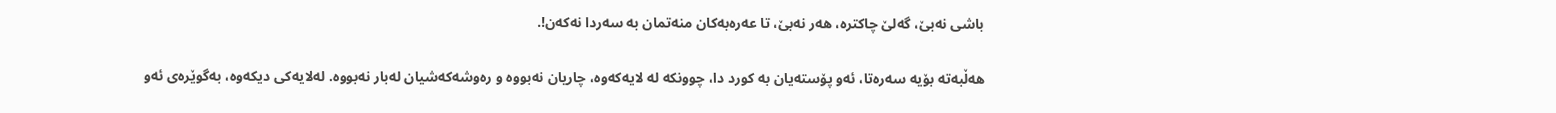باشی نه‌بێ، گه‌لێ چاكتره‌، هه‌ر نه‌بێ، تا عه‌ره‌به‌كان منه‌تمان به‌ سه‌ردا نه‌كه‌ن!.

هه‌ڵبه‌ته‌ بۆیه‌ سه‌ره‌تا، ئه‌و پۆسته‌یان به‌ كورد دا، چوونكه‌ له‌ لایه‌كه‌وه‌، چاریان نه‌بووه‌ و ره‌وشه‌كه‌شیان له‌بار نه‌بووه‌. له‌لایه‌كی دیكه‌وه‌، به‌گوێره‌ی ئه‌و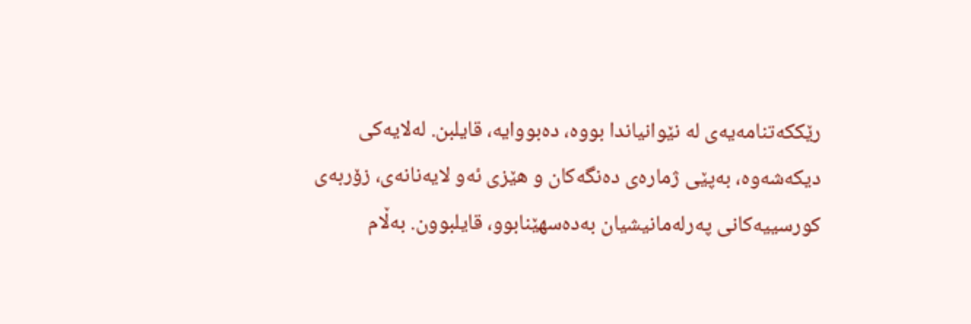رێككه‌تنامه‌یه‌ی له‌ نێوانیاندا بووه‌، ده‌بووایه‌، قایلبن. له‌لایه‌كی دیكه‌شه‌وه‌، به‌پێی ژماره‌ی ده‌نگه‌كان و هێزی ئه‌و لایه‌نانه‌ی، زۆربه‌ی كورسییه‌كانی په‌رله‌مانیشیان به‌ده‌سهێنابوو، قایلبوون. به‌ڵام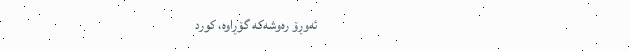ئه‌وڕۆ ره‌وشه‌كه‌ گۆڕاوه‌، كورد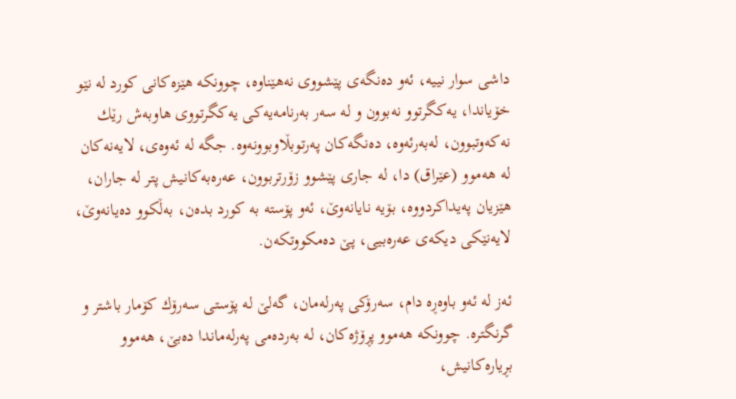داشی سوار نییه‌، ئه‌و ده‌نگه‌ی پێشووی نه‌هێناوه‌، چوونكه‌ هێزه‌كانی كورد له‌ نێو خۆیاندا، یه‌كگرتوو نه‌بوون و له‌ سه‌ر به‌رنامه‌یه‌كی یه‌كگرتووی هاوبه‌ش رێك نه‌كه‌وتبوون، له‌به‌رئه‌وه‌، ده‌نگه‌كان په‌رتوبڵاوبوونه‌وه‌. جگه‌ له‌ ئه‌وه‌ی، لایه‌نه‌كان له‌ هه‌موو (عێراق) دا، له‌ جاری پێشوو زۆرتربوون، عه‌ره‌به‌كانیش پتر له‌ جاران، هێزیان په‌یداكردووه‌، بۆیه‌ نایانه‌وێ، ئه‌و پۆسته‌ به‌ كورد بده‌ن، به‌ڵكوو ده‌یانه‌وێ، لایه‌نێكی دیكه‌ی عه‌ره‌بیی، پێ ده‌مكووتكه‌ن.

ئه‌ز له‌ ئه‌و باوه‌ڕه‌ دام، سه‌رۆكی په‌رله‌مان، گه‌لێ له‌ پۆستی سه‌رۆك كۆمار باشتر و گرنگتره‌. چوونكه‌ هه‌موو پڕۆژه‌كان، له‌ به‌رده‌می په‌رله‌ماندا ده‌بێ، هه‌موو بڕیاره‌كانیش،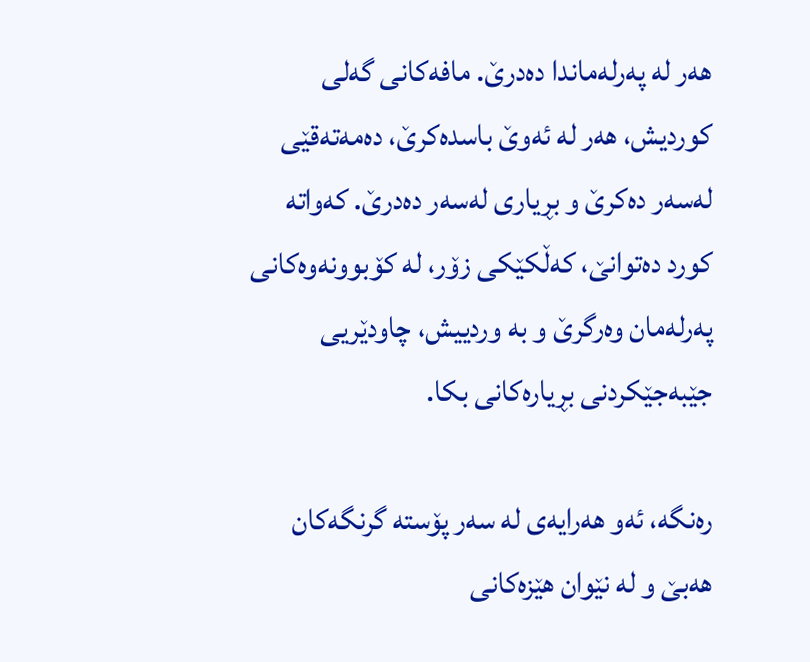هه‌ر له‌ په‌رله‌ماندا ده‌درێ. مافه‌كانی گه‌لی كوردیش، هه‌ر له‌ ئه‌وێ باسده‌كرێ، ده‌مه‌ته‌قێی له‌سه‌ر ده‌كرێ و بڕیاری له‌سه‌ر ده‌درێ. كه‌واته‌ كورد ده‌توانێ، كه‌ڵكێكی زۆر، له‌ كۆبوونه‌وه‌كانی په‌رله‌مان وه‌رگرێ و به‌ وردییش، چاودێریی جێبه‌جێكردنی بڕیاره‌كانی بكا.

ره‌نگه‌، ئه‌و هه‌رایه‌ی له‌ سه‌ر پۆسته‌ گرنگه‌كان هه‌بێ و له‌ نێوان هێزه‌كانی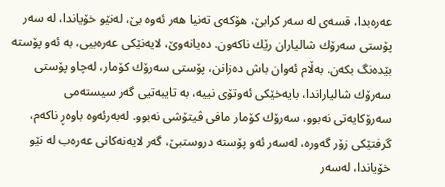عه‌ره‌بدا، قسه‌ی له‌ سه‌ر كرابێ، هۆكه‌ی ته‌نیا هه‌ر ئه‌وه‌ بێ، له‌نێو خۆیاندا، له‌ سه‌ر پۆستی سه‌رۆك شالیاران رێك ناكه‌ون. ده‌یانه‌وێ، لایه‌نێكی عه‌ره‌بیی، به‌ ئه‌و پۆسته‌ بێده‌نگ بكه‌ن. به‌ڵام ئه‌وان باش ده‌زانن، پۆستی سه‌رۆك كۆمار، له‌چاو پۆستی سه‌رۆك شالیاراندا، بایه‌خێكی ئه‌وتۆی نییه‌، به‌ تایبه‌تیی گه‌ر سیسته‌می سه‌رۆكایه‌تی نه‌بوو، سه‌رۆك كۆمار مافی ڤیتۆشی نه‌بوو. له‌به‌رئه‌وه‌ باوه‌ڕ ناكه‌م، گرفتێكی زۆر گه‌وره‌، له‌سه‌ر ئه‌و پۆسته‌ دروستبێ، گه‌ر لایه‌نه‌كانی عه‌ره‌ب له‌ نێو خۆیاندا، له‌سه‌ر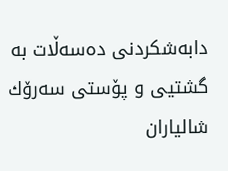دابه‌شكردنی ده‌سه‌ڵات به‌ گشتیی و پۆستی سه‌رۆك شالیاران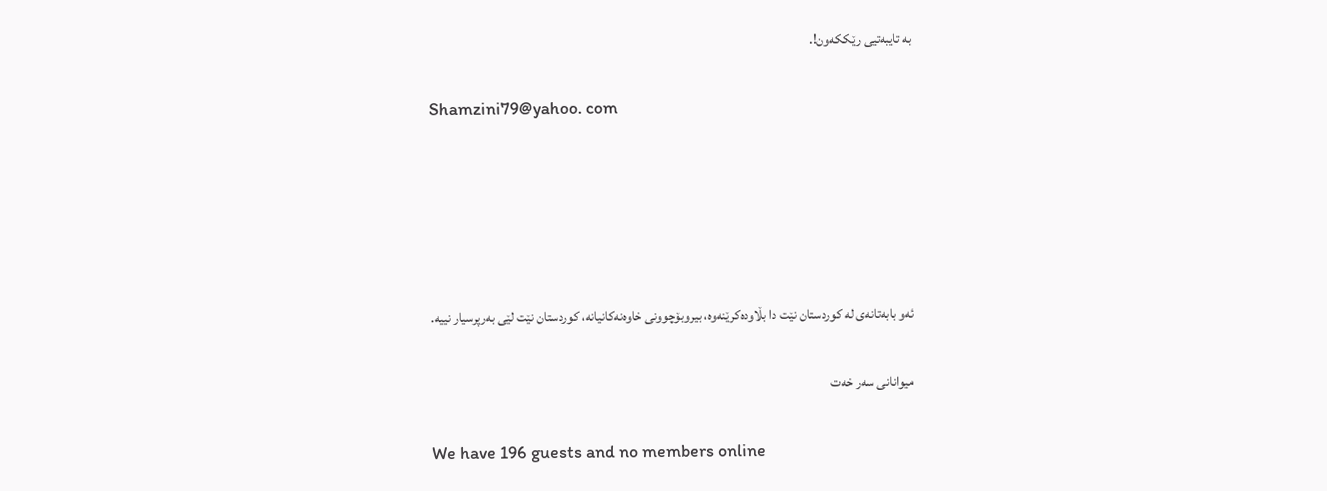به‌ تایبه‌تیی رێككه‌ون!.

Shamzini79@yahoo. com





ئه‌و بابه‌تانه‌ی له‌ کوردستان نێت دا بڵاوده‌کرێنه‌وه‌، بیروبۆچوونی خاوه‌نه‌کانیانه‌، کوردستان نێت لێی به‌رپرسیار نییه‌.

میوانانی سەر خەت

We have 196 guests and no members online